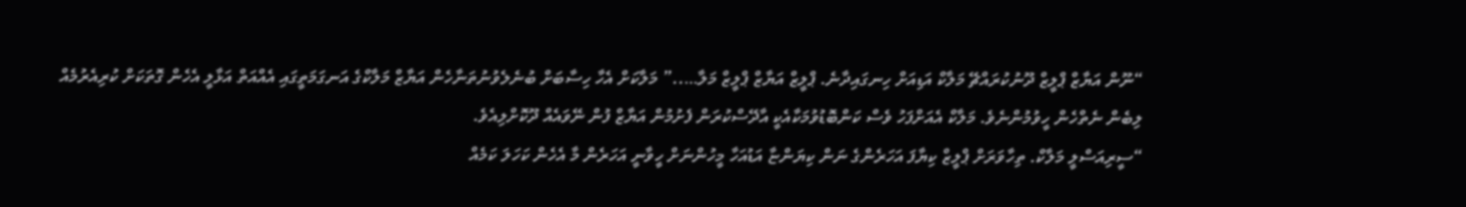“ނޫން އަޔާޒް ޕްލީޒް ދޫނުކުރައްޗޭ މަލާކް އަޑިއަށް ހިނގައިދާނެ. ޕްލީޒް އަޔާޒް ޕްލީޒް މަލާ…..” މަލާކަށް އެހާ ހިސާބަށް ބުނެލެވުނުތަނާހެން އަޔާޒް މަލާކްގެ އަނގަމަތީގައި އެއްއަތް އަޅާލީ އެހެން ގޮތަކަށް ކުރިއެރުމެއް ލިބެން ނެތްހެން ހީވުމުންނެވެ. މަލާކް އެއަށްފަހު ވެސް ކަންބޮޑުވުމަކާއެކީ އާދޭސްކުރަން ފެށުމުން އަޔާޒް ފުން ނޭވައެއް ދޫކޮށްލިއެވެ.
“ސީރިއަސްލީ މަލާކް. ތިހާވަރަށް ޕްލީޒް ކިޔާފަ އަހަރެންގެ ނަން ކިޔަންޏާ އަޑުއަހާ މީހުންނަށް ހީވާނީ އަހަރެން މާ އެހެން ކަހަލަ ކަމެއް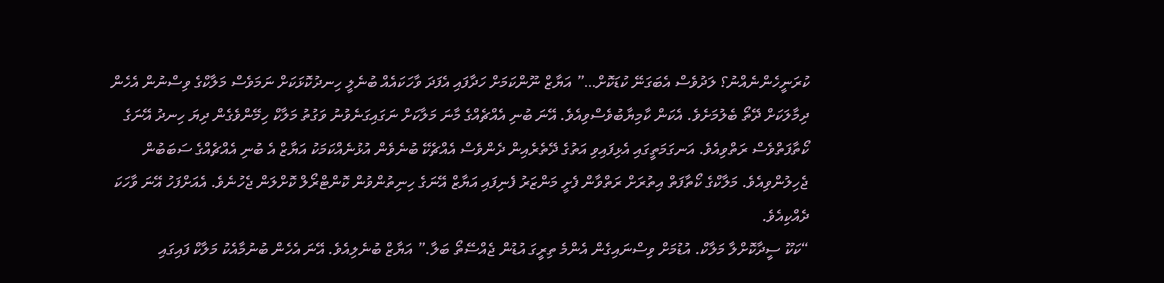ކުރަނީހެންނެއްނު؟ ލަދުވެސް އެބަގަނޭ ކުޑަކޮށް…” އަޔާޒް ނޫންކަމަށް ހަދާފައި އެފަދަ ވާހަކައެއް ބުނެލީ ހިނދުކޮޅަކަށް ނަމަވެސް މަލާކްގެ ވިސްނުން އެހެން ދިމާލަކަށް ދޭތޯ ބެލުމަށެވެ. އެކަން ކާމިޔާބުވެސްވިއެވެ. އޭނަ ބުނި އެއްޗެއްގެ މާނަ މަލާކަށް ނަގައިގަނެވުނު ވަގުތު މަލާކް ހިމޭންވެގެން ދިޔަ ހިނދު އޭނަގެ ކޯތާފަތްވެސް ރަތްވިއެވެ. އަނގަމަތީގައި އެޅިފައިވި އަތުގެ ދޭތެރެއިން ދެންވެސް އެއްޗެކޭ ބުނެވެން އުޅުނެއްކަމަކު އަޔާޒް އެ ބުނި އެއްޗެއްގެ ސަބަބުން ޖެހިލުންވިއެވެ. މަލާކްގެ ކޯތާފަތް އިތުރަށް ރަތްވާން ފެށީ މަންޒަރު ފެނިފައި އަޔާޒް އޭނަގެ ހިނިތުންވުން ކޮންޓްރޯލް ކޮށްލަން ޖެހުނެވެ. އެއަށްފަހު އޭނަ ވާހަކަ ދެއްކިއެވެ.
“ކަކޫ ސީދާކޮށްލާ މަލާކް. އުޑުމަށް ވިސްނައިގެން އެންމެ ތިރީގަ އުޑުން ޖެއްސޭތޯ ބަލާ.” އަޔާޒް ބުނެލިއެވެ. އޭނަ އެހެން ބުނުމާއެކު މަލާކް ފައިގައި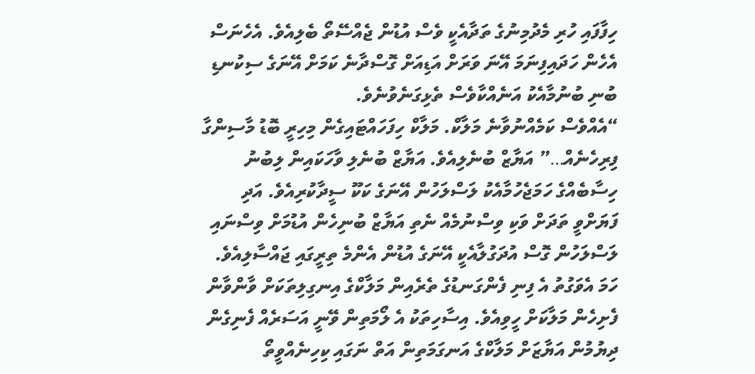ހިފާފައި ހުރި މެދުމިނުގެ ތަދާއެކީ ވެސް އުޑުން ޖެއްސޭތޯ ބެލިއެވެ. އެހެނަސް އެހެން ހަދައިފިނަމަ އޭނަ ވަރަށް އަޑިއަށް ގޮސްދާނެ ކަމަށް އޭނަގެ ސިކުނޑި ބުނި ބުނުމާއެކު އަނެއްކާވެސް ތެޅިގަނެވުނެވެ.
“އެއްވެސް ކަމެއްނުވާނެ މަލާކް. މަލާކް ހިފަހައްޓައިގެން މިހިރީ ބޮޑު މާސިންގާ ފިރިހެނެއް…” އަޔާޒް ބުނެލިއެވެ. އަޔާޒް ބުނެލި ވާހަކައިން ލިބުނު ހިސާބެއްގެ ހަމަޖެހުމާއެކު ލަސްލަހުން އޭނަގެ ކަކޫ ސީދާކުރިއެވެ. އަދި ފަޔަށްވީ ތަދަށް ވަކި ވިސްނުމެއް ނެތި އަޔާޒް ބުނިހެން އުޑުމަށް ވިސްނައި ލަސްލަހުން ގޮސް އުދަގުލާއެކީ އޭނަގެ އުޑުން އެންމެ ތިރީގައި ޖައްސާލިއެވެ. ހަމަ އެވަގުތު އެ ފިނި ފެންގަނޑުގެ ތެރެއިން މަލާކްގެ އިނގިލިތަކަށް ވާންވާން ފެށިހެން މަލާކަށް ހީވިއެވެ. އިސާހިތަކު އެ ލޯމަތިން ވޭނީ އަސަރެއް ފެނިގެން ދިޔުމުން އަޔާޒަށް މަލާކްގެ އަނގަމަތިން އަތް ނަގައި ކިހިނެއްވީތޯ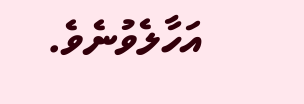އަހާލެވުނެވެ.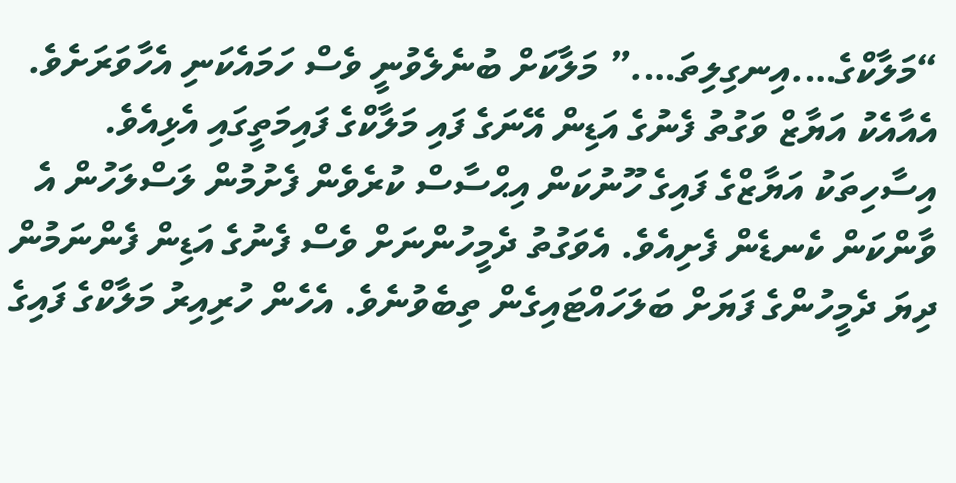“މަލާކްގެ….އިނގިލިތަ….” މަލާކަށް ބުނެލެވުނީ ވެސް ހަމައެކަނި އެހާވަރަށެވެ. އެއާއެކު އަޔާޒް ވަގުތު ފެނުގެ އަޑިން އޭނަގެ ފައި މަލާކްގެ ފައިމަތީގައި އެޅިއެވެ. އިސާހިތަކު އަޔާޒްގެ ފައިގެ ހޫނުކަން އިޙްސާސް ކުރެވެން ފެށުމުން ލަސްލަހުން އެ ވާންކަން ކެނޑެން ފެށިއެވެ. އެވަގުތު ދެމީހުންނަށް ވެސް ފެނުގެ އަޑިން ފެންނަމުން ދިޔަ ދެމީހުންގެ ފަޔަށް ބަލަހައްޓައިގެން ތިބެވުނެވެ. އެހެން ހުރިއިރު މަލާކްގެ ފައިގެ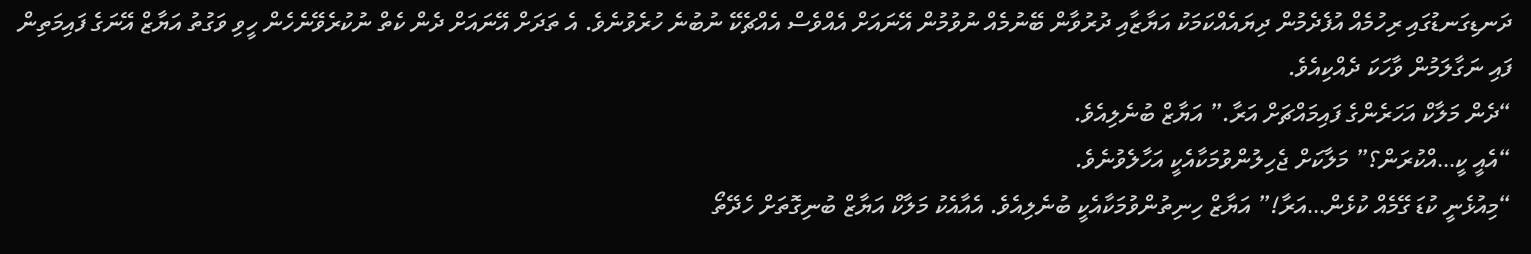ދަނޑިގަނޑުގައި ރިހުމެއް އުފެދެމުން ދިޔައެއްކަމަކު އަޔާޒާއި ދުރުވާން ބޭނުމެއް ނުވުމުން އޭނައަށް އެއްވެސް އެއްޗެކޭ ނުބުނެ ހުރެވުނެވެ. އެ ތަދަށް އޭނައަށް ދެން ކެތް ނުކުރެވޭނެހެން ހީވި ވަގުތު އަޔާޒް އޭނަގެ ފައިމަތިން ފައި ނަގާލަމުން ވާހަކަ ދެއްކިއެވެ.
“ދެން މަލާކް އަހަރެންގެ ފައިމައްޗަށް އަރާ.” އަޔާޒް ބުނެލިއެވެ.
“އެއީ ކީ…އްކުރަން؟” މަލާކަށް ޖެހިލުންވުމަކާއެކީ އަހާލެވުނެވެ.
“މިއުޅެނީ ކުޑަ ގޭމެއް ކުޅެން…އަރާ!” އަޔާޒް ހިނިތުންވުމަކާއެކީ ބުނެލިއެވެ. އެއާއެކު މަލާކް އަޔާޒް ބުނިގޮތަށް ހެދޭތޯ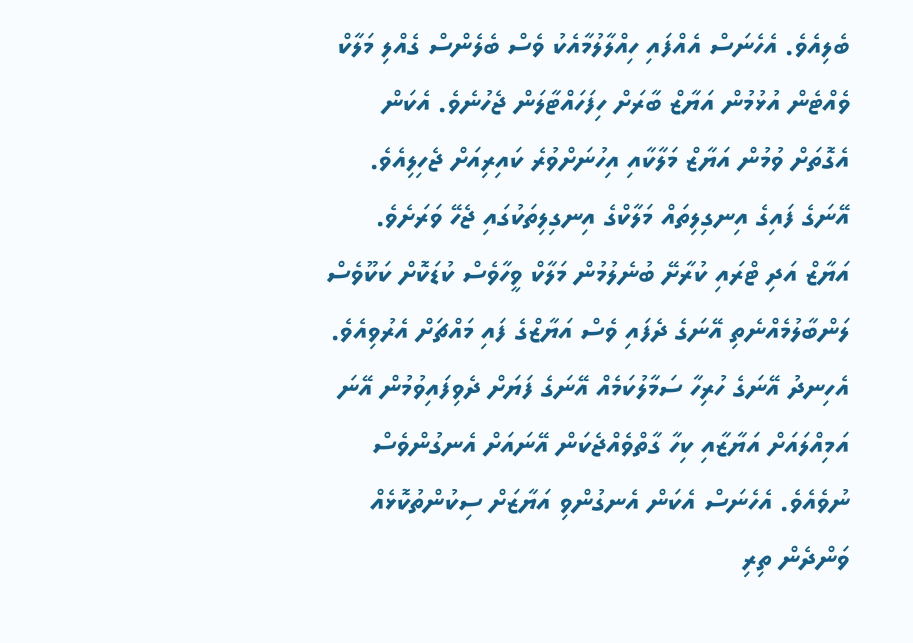ބެލިއެވެ. އެހެނަސް އެއްފައި ހިއްލާލުމާއެކު ވެސް ބެލެންސް ގެއްލި މަލާކް ވެއްޓެން އުޅުމުން އަޔާޒް ބާރަށް ހިފަހައްޓާލަން ޖެހުނެވެ. އެކަން އެގޮތަށް ވުމުން އަޔާޒް މަލާކާއި އިހުނަށްވުރެ ކައިރިއަށް ޖެހިލިއެވެ. އޭނަގެ ފައިގެ އިނގިލިތައް މަލާކްގެ އިނގިލިތަކުގައި ޖެހޭ ވަރަށެވެ. އަޔާޒް އަދި ޓްރައި ކުރާށޭ ބުނެލުމުން މަލާކް ވީހާވެސް ކުޑަކޮށް ކަކޫވެސް ލަންބާލުމެއްނެތި އޭނަގެ ދެފައި ވެސް އަޔާޒްގެ ފައި މައްޗަށް އެރުވިއެވެ. އެހިނދު އޭނަގެ ހުރިހާ ސަމާލުކަމެއް އޭނަގެ ފަޔަށް ދެވިފައިވުމުން އޭނަ އަމިއްލައަށް އަޔާޒާއި ކިހާ ގާތްވެއްޖެކަން އޭނައަށް އެނގުންވެސް ނުވެއެވެ. އެހެނަސް އެކަން އެނގުންވި އަޔާޒަށް ސިކުންތުކޮޅެއް ވަންދެން ތިރި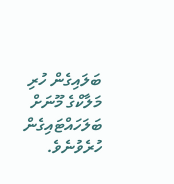ބަލައިގެން ހުރި މަލާކްގެ މޫނަށް ބަލަހައްޓައިގެން ހުރެވުނެވެ.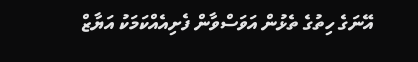އޭނަގެ ހިތުގެ ތެޅުން އަވަސްވާން ފެށިއެއްކަމަކު އަޔާޒް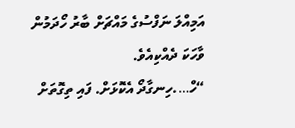އަމިއްލަ ނަފްސުގެ މައްޗަށް ބާރު ހޯދަމުން ވާހަކަ ދެއްކިއެވެ.
“ހް….ހިނގާދޯ އެކޮޅަށް. ފައި ތިގޮތަށް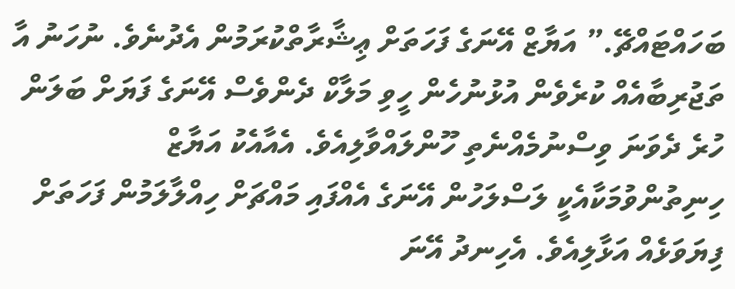ބަހައްޓައްޗޭ.” އަޔާޒް އޭނަގެ ފަހަތަށް ޢިޝާރާތްކުރަމުން އެދުނެވެ. ނުހަނު އާ ތަޖުރިބާއެއް ކުރެވެން އުޅުނުހެން ހީވި މަލާކް ދެންވެސް އޭނަގެ ފަޔަށް ބަލަން ހުރެ ދެވަނަ ވިސްނުމެއްނެތި ހޫންލައްވާލިއެވެ. އެއާއެކު އަޔާޒް ހިނިތުންވުމަކާއެކީ ލަސްލަހުން އޭނަގެ އެއްފައި މައްޗަށް ހިއްލާލަމުން ފަހަތަށް ފިޔަވަޅެއް އަޅާލިއެވެ. އެހިނދު އޭނަ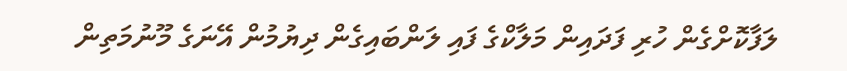ލަފާކޮށްގެން ހުރި ފަދައިން މަލާކްގެ ފައި ލަންބައިގެން ދިޔުމުން އޭނަގެ މޫނުމަތިން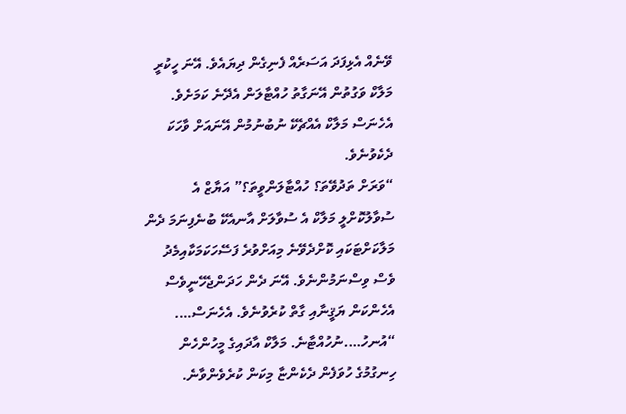ވޭނެއް އެޅިފަދަ އަސަރެއް ފެނިގެން ދިޔައެވެ. އޭނަ ހީކުރީ މަލާކް ވަގުތުން އޭނަގާތު ހުއްޓާލަން އެދޭނެ ކަމަށެވެ. އެހެނަސް މަލާކް އެއްޗެކޭ ނުބުނުމުން އޭނައަށް ވާހަކަ ދެކެވުނެވެ.
“ވަރަށް ތަދުވޭތަ؟ ހުއްޓާލަންވީތަ؟” އަޔާޒް އެ ސުވާލުކޮށްލީ މަލާކް އެ ސުވާލަށް އާނއެކޭ ބުނެފިނަމަ ދެން މަލާކަށްޓަކައި ކޮށްދެވޭނެ މިއަށްވުރެ ފަސޭހަކަމަކާއިމެދު ވެސް ވިސްނަމުންނެވެ. އޭނަ ދެން ހަދަންޖެހޭނީވެސް އެހެންކަން ޔަޤީނާއި ގާތް ކުރެވުނެވެ. އެހެނަސް….
“އުނހު….ނުހުއްޓާނެ. މަލާކް އާދައިގެ މީހުންހެން ހިނގުމުގެ ހުވަފެން ދެކެންޏާ މިކަން ކުރެވެންވާނެ.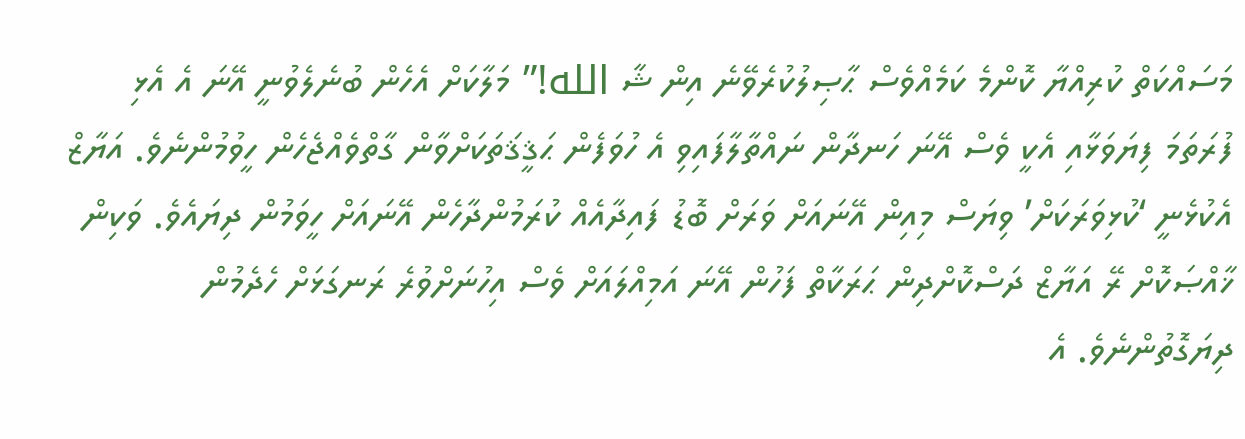މަސައްކަތް ކުރިއްޔާ ކޮންމެ ކަމެއްވެސް ޙާޞިލުކުރެވޭނެ އިން ޝާ الله!” މަލާކަށް އެހެން ބުނެލެވުނީ އޭނަ އެ އެޅި ފުރަތަމަ ފިޔަވަޅާއި އެކީ ވެސް އޭނަ ހަނދާން ނައްތާލާފައިވި އެ ހުވަފެން ޙަޤީޤަތަކަށްވާން ގާތްވެއްޖެހެން ހީވުމުންނެވެ. އަޔާޒް އެކުޅެނީ ‘ކުޅިވަރަކަށް’ ވިޔަސް މިއިން އޭނައަށް ވަރަށް ބޮޑު ފައިދާއެއް ކުރަމުންދާހެން އޭނައަށް ހީވަމުން ދިޔައެވެ. ވަކިން ޚާއްޞަކޮށް ރޭ އަޔާޒް ދަސްކޮށްދިން ޙަރަކާތް ފަހުން އޭނަ އަމިއްލައަށް ވެސް އިހުނަށްވުރެ ރަނގަޅަށް ހެދެމުން ދިޔަގޮތުންނެވެ. އެ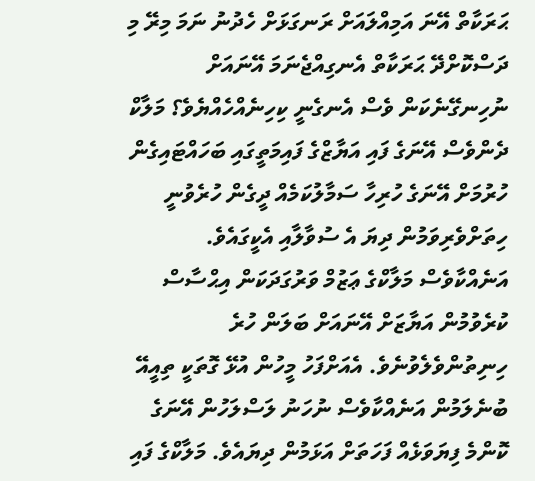ޙަރަކާތް އޭނަ އަމިއްލައަށް ރަނގަޅަށް ހެދުނު ނަމަ މިރޭ މި ދަސްކޮށްދޭ ޙަރަކާތް އެނގިއްޖެނަމަ އޭނައަށް ނުހިނގޭނެކަން ވެސް އެނގެނީ ކިހިނެއްހެއްޔެވެ؟ މަލާކް ދެންވެސް އޭނަގެ ފައި އަޔާޒްގެ ފައިމަތީގައި ބަހައްޓައިގެން ހުރުމަށް އޭނަގެ ހުރިހާ ސަމާލުކަމެއް ދީގެން ހުރެވުނީ ހިތަށްވެރިވަމުން ދިޔަ އެ ސުވާލާއި އެކީގައެވެ.
އަނެއްކާވެސް މަލާކްގެ ޢަޒުމް ވަރުގަދަކަން އިޙްސާސް ކުރެވުމުން އަޔާޒަށް އޭނައަށް ބަލަން ހުރެ ހިނިތުންވެލެވުނެވެ. އެއަށްފަހު މީހުން އުޅޭ ގޮތަކީ ތިއީއޭ ބުނެލަމުން އަނެއްކާވެސް ނުހަނު ލަސްލަހުން އޭނަގެ ކޮންމެ ފިޔަވަޅެއް ފަހަތަށް އަޅަމުން ދިޔައެވެ. މަލާކްގެ ފައި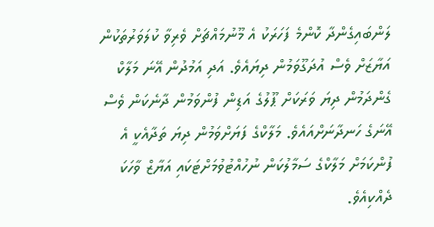ލަންބައިގެންދާ ކޮންމެ ފަހަރަކު އެ މޫނުމައްޗަށް ވެރިވާ ކުލަވަރުތަކުން އަޔާޒަށް ވެސް އުދަގޫވަމުން ދިޔައެވެ. އަދި އަމުދުން އޭނަ މަލާކް ގެންދަމުން ދިޔަ ވަރަކަށް ޕޫލުގެ އަޑިން ފުންވަމުން ދާނެކަން ވެސް އޭނަގެ ހަނދާނަށްއައެވެ. މަލާކްގެ ފަޔަށްވަމުން ދިޔަ ތަދާއެކީ އެ ފުންކަމަށް މަލާކްގެ ސަމާލުކަން ނުހުއްޓުވުމަށްޓަކައި އަޔާޒް ވާހަކަ ދެއްކިއެވެ.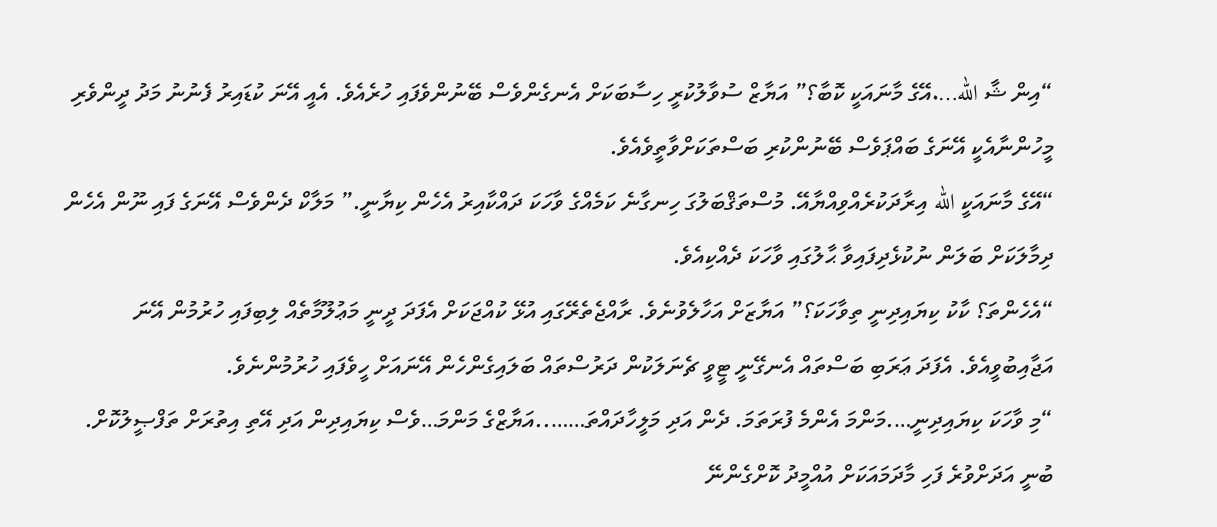“އިން ޝާ الله….އޭގެ މާނައަކީ ކޮބާ؟” އަޔާޒް ސުވާލުކުރީ ހިސާބަކަށް އެނގެންވެސް ބޭނުންވެފައި ހުރެއެވެ. އެއީ އޭނަ ކުޑައިރު ފެނުނު މަދު ދީންވެރި މީހުންނާއެކީ އޭނަގެ ބައްޕަވެސް ބޭނުންކުރި ބަސްތަކަށްވާތީވެއެވެ.
“އޭގެ މާނައަކީ الله އިރާދަކުރެއްވިއްޔާއޭ. މުސްތަޤްބަލުގަ ހިނގާނެ ކަމެއްގެ ވާހަކަ ދައްކާއިރު އެހެން ކިޔާނީ.” މަލާކް ދެންވެސް އޭނަގެ ފައި ނޫން އެހެން ދިމާލަކަށް ބަލަން ނުކުޅެދިފައިވާ ޙާލުގައި ވާހަކަ ދެއްކިއެވެ.
“އެހެންތަ؟ ކާކު ކިޔައިދިނީ ތިވާހަކަ؟” އަޔާޒަށް އަހާލެވުނެވެ. ރާއްޖެތެރޭގައި އުޅޭ ކުއްޖަކަށް އެފަދަ ދީނީ މަޢުލޫމާތެއް ލިބިފައި ހުރުމުން އޭނަ އަޖާއިބުވީއެވެ. އެފަދަ ޢަރަބި ބަސްތައް އެނގޭނީ ޓީވީ ޗެނަލަކުން ދަރުސްތައް ބަލައިގެންހެން އޭނައަށް ހީވެފައި ހުރުމުންނެވެ.
“މި ވާހަކަ ކިޔައިދިނީ….މަންމަ އެންމެ ފުރަތަމަ. ދެން އަދި މަލީހާދައްތަ……..އަޔާޒްގެ މަންމަ…ވެސް ކިޔައިދިން އަދި އޭތި އިތުރަށް ތަފްޞީލުކޮށް. ބުނީ އަދަށްވުރެ ފަހި މާދަމައަކަށް އުއްމީދު ކޮށްގެންނޭ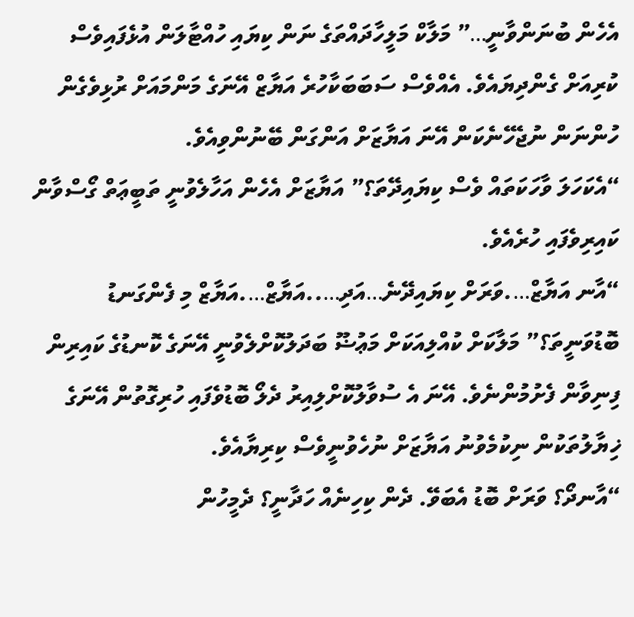އެހެން ބުނަންވާނީ…” މަލާކް މަލީހާދައްތަގެ ނަން ކިޔައި ހުއްޓާލަން އުޅެފައިވެސް ކުރިއަށް ގެންދިޔައެވެ. އެއްވެސް ސަބަބަކާހުރެ އަޔާޒް އޭނަގެ މަންމައަށް ރުޅިވެގެން ހުންނަން ނުޖެހޭނެކަން އޭނަ އަޔާޒަށް އަންގަން ބޭނުންވިއެވެ.
“އެކަހަލަ ވާހަކަތައް ވެސް ކިޔައިދޭތަ؟” އަޔާޒަށް އެހެން އަހާލެވުނީ ތަބީޢަތް ގޯސްވާން ކައިރިވެފައި ހުރެއެވެ.
“އާނ އަޔާޒް….ވަރަށް ކިޔައިދޭނެ…އަދި…..އަޔާޒް….އަޔާޒް މި ފެންގަނޑު ބޮޑުވަނީތަ؟” މަލާކަށް ކުއްލިއަކަށް މަޢުޟޫ ބަދަލުކޮށްލެވުނީ އޭނަގެ ކޮނޑުގެ ކައިރިން ފިނިވާން ފެށުމުންނެވެ. އޭނަ އެ ސުވާލުކޮށްލިއިރު ދެލޯ ބޮޑުވެފައި ހުރިގޮތުން އޭނަގެ ޚިޔާލުތަކުން ނިކުމެވުނު އަޔާޒަށް ނުހެވުނީވެސް ކިރިޔާއެވެ.
“އާނދޯ؟ ވަރަށް ބޮޑު އެބަވޭ. ދެން ކިހިނެއް ހަދާނީ؟ ދެމީހުން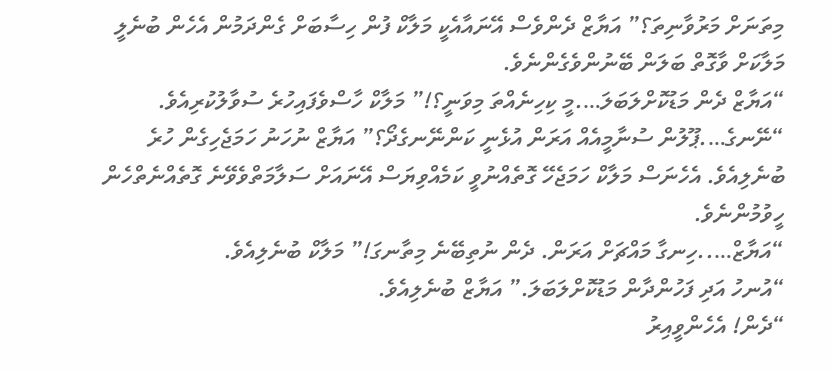މިތަނަށް މަރުވާނިތަ؟” އަޔާޒް ދެންވެސް އޭނައާއެކީ މަލާކް ފުން ހިސާބަށް ގެންދަމުން އެހެން ބުނެލީ މަލާކަށް ވާގޮތް ބަލަން ބޭނުންވެގެންނެވެ.
“އަޔާޒް ދެން މަޑުކޮށްލަބަލަ….މީ ކިހިނެއްތަ މިވަނީ؟!” މަލާކް ހާސްވެފައިހުރެ ސުވާލުކުރިއެވެ.
“ނޭނގެ….ޕޫލުން ސުނާމީއެއް އަރަން އުޅެނީ ކަންނޭނގެދޯ؟” އަޔާޒް ނުހަނު ހަމަޖެހިގެން ހުރެ ބުނެލިއެވެ. އެހެނަސް މަލާކް ހަމަޖެހޭ ގޮތެއްނުވީ ކަމެއްވިޔަސް އޭނައަށް ސަލާމަތްވެވޭނެ ގޮތެއްނެތްހެން ހީވުމުންނެވެ.
“އަޔާޒް…..ހިނގާ މައްޗަށް އަރަން. ދެން ނުތިބޭނެ މިތާނގަ!” މަލާކް ބުނެލިއެވެ.
“އުނހު އަދި ފަހުންދާން މަޑުކޮށްލަބަލަ.” އަޔާޒް ބުނެލިއެވެ.
“ދެން! އެހެންވީއިރު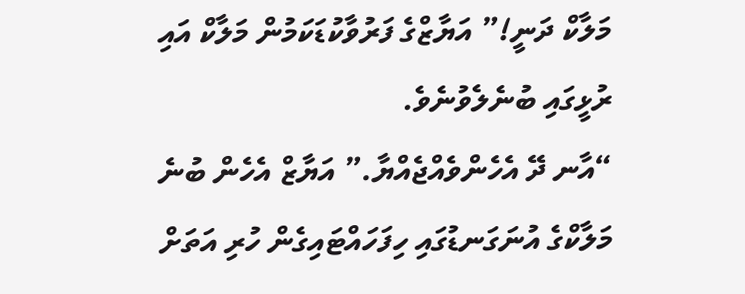މަލާކް ދަނީ!” އަޔާޒްގެ ފަރުވާކުޑަކަމުން މަލާކް އައި ރުޅީގައި ބުނެލެވުނެވެ.
“އާނ ދޭ އެހެންވެއްޖެއްޔާ.” އަޔާޒް އެހެން ބުނެ މަލާކްގެ އުނަގަނޑުގައި ހިފަހައްޓައިގެން ހުރި އަތަށް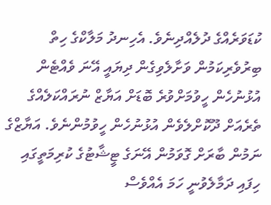ކުޑަވަރެއްގެ ދުލެއްދިނެވެ. އެހިނދު މަލާކްގެ ހިތް ބިރުވެރިކަމުން ވަށާލެވިގެން ދިޔައީ އޭނަ ވެއްޓެން އުޅުނުހެން ހީވުމަށްވުރެ ބޮޑަށް އަޔާޒް ނުރައްކަލެއްގެ ތެރެއަށް ދޫކޮށްލެވެން އުޅުނުހެން ހީވުމުންނެވެ. އަޔާޒްގެ ނަމުން ބާރަށް ގޮވަމުން އޭނަގެ ޓީޝާޓުގެ ކުރިމަތީގައި ހިފައި ދަމާލެވުނީ ހަމަ އެއްވެސް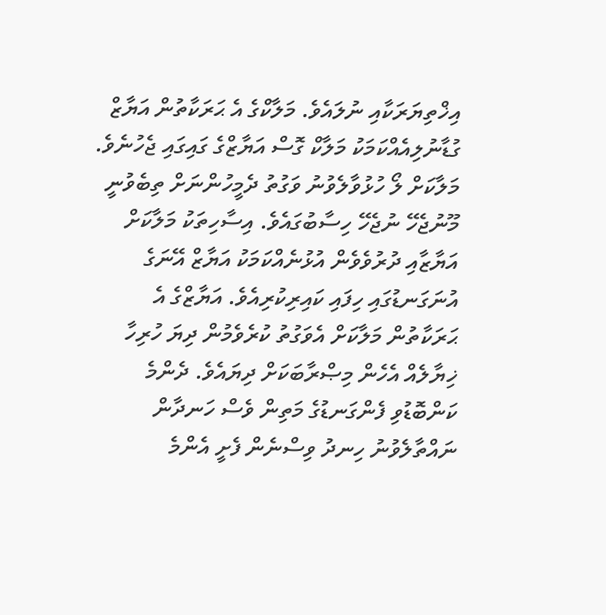އިޚްތިޔަރަކާއި ނުލައެވެ. މަލާކްގެ އެ ޙަރަކާތުން އަޔާޒް ގުޑާނުލިއެއްކަމަކު މަލާކް ގޮސް އަޔާޒްގެ ގައިގައި ޖެހުނެވެ. މަލާކަށް ލޯ ހުޅުވާލެވުނު ވަގުތު ދެމީހުންނަށް ތިބެވުނީ މޫނުޖެހޭ ނުޖެހޭ ހިސާބުގައެވެ. އިސާހިތަކު މަލާކަށް އަޔާޒާއި ދުރުވެވެން އުޅުނެއްކަމަކު އަޔާޒް އޭނަގެ އުނަގަނޑުގައި ހިފައި ކައިރިކުރިއެވެ. އަޔާޒްގެ އެ ޙަރަކާތުން މަލާކަށް އެވަގުތު ކުރެވެމުން ދިޔަ ހުރިހާ ޚިޔާލެއް އެހެން މިޞްރާބަކަށް ދިޔައެވެ. ދެންމެ ކަންބޮޑުވި ފެންގަނޑުގެ މަތިން ވެސް ހަނދާން ނައްތާލެވުނު ހިނދު ވިސްނެން ފެށީ އެންމެ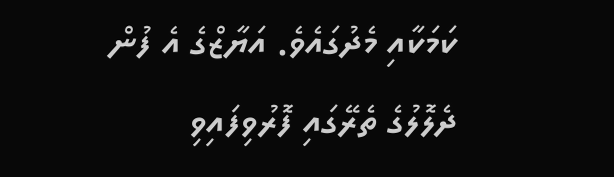ކަމަކާއި މެދުގައެވެ. އަޔާޒްގެ އެ ފުން ދެލޮލުގެ ތެރޭގައި ފޮރުވިފައިވި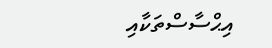އިޙްސާސްތަކާއި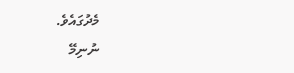މެދުގައެވެ.
ނުނިމޭ